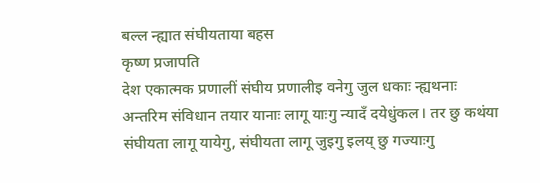बल्ल न्ह्यात संघीयताया बहस
कृष्ण प्रजापति
देश एकात्मक प्रणालीं संघीय प्रणालीइ वनेगु जुल धकाः न्ह्यथनाः अन्तरिम संविधान तयार यानाः लागू याःगु न्यादँ दयेधुंकल। तर छु कथंया संघीयता लागू यायेगु, संघीयता लागू जुइगु इलय् छु गज्याःगु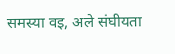समस्या वइ, अले संघीयता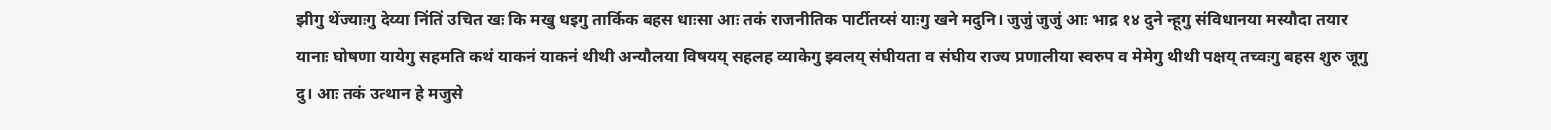झीगु थेंज्याःगु देय्या निंतिं उचित खः कि मखु धइगु तार्किक बहस धाःसा आः तकं राजनीतिक पार्टीतय्सं याःगु खने मदुनि। जुजुं जुजुं आः भाद्र १४ दुने न्हूगु संविधानया मस्यौदा तयार यानाः घोषणा यायेगु सहमति कथं याकनं याकनं थीथी अन्यौलया विषयय् सहलह व्याकेगु झ्वलय् संघीयता व संघीय राज्य प्रणालीया स्वरुप व मेमेगु थीथी पक्षय् तच्वःगु बहस शुरु जूगु दु। आः तकं उत्थान हे मजुसे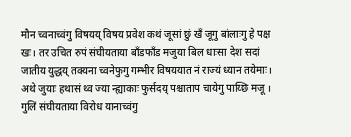मौन च्वनाच्वंगु विषयय् विषय प्रवेश कथं जूसां छुं खँ जूगु बांलाःगु हे पक्ष खः। तर उचित रुपं संघीयताया बाँडफाँड मजुया बिल धाःसा देश सदां जातीय युद्धय् तक्यना च्वनेफुगु गम्भीर विषययात नं राज्यं ध्यान तयेमाः। अथे जुयाः हथासं थ्व ज्या न्ह्याकाः फुर्सदय् पश्चाताप चायेगु पाय्छि मजू ।
गुलिं संघीयताया विरोध यानाच्वंगु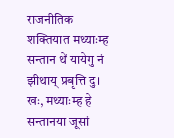राजनीतिक शक्तियात मथ्याःम्ह सन्तान थें यायेगु नं झीथाय् प्रबृत्ति दु। खः, मथ्याःम्ह हे सन्तानया जूसां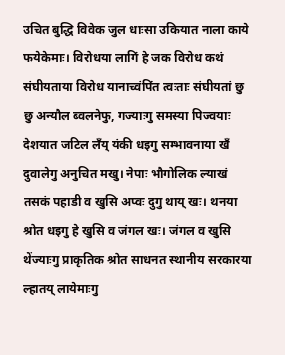उचित बुद्धि विवेक जुल धाःसा उकियात नाला काये फयेकेमाः। विरोधया लागिं हे जक विरोध कथं संघीयताया विरोध यानाच्वंपिंत त्वःताः संघीयतां छु छु अन्यौल ब्वलनेफु, गज्याःगु समस्या पिज्वयाः देशयात जटिल लँय् यंकी धइगु सम्भावनाया खँ दुवालेगु अनुचित मखु। नेपाः भौगोलिक ल्याखं तसकं पहाडी व खुसि अप्वः दुगु थाय् खः। थनया श्रोत धइगु हे खुसि व जंगल खः। जंगल व खुसि थेंज्याःगु प्राकृतिक श्रोत साधनत स्थानीय सरकारया ल्हातय् लायेमाःगु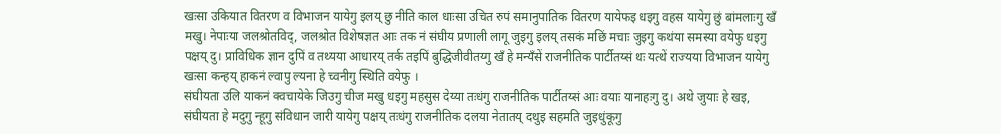खःसा उकियात वितरण व विभाजन यायेगु इलय् छु नीति काल धाःसा उचित रुपं समानुपातिक वितरण यायेफइ धइगु वहस यायेगु छुं बांमलाःगु खँ मखु। नेपाःया जलश्रोतविद्, जलश्रोत विशेषज्ञत आः तक नं संघीय प्रणाली लागू जुइगु इलय् तसकं मछिं मचाः जुइगु कथंया समस्या वयेफु धइगु पक्षय् दु। प्राविधिक ज्ञान दुपिं व तथ्यया आधारय् तर्क तइपिं बुद्धिजीवीतय्गु खँ हे मन्यँसें राजनीतिक पार्टीतय्सं थः यत्थें राज्यया विभाजन यायेगु खःसा कन्हय् हाकनं ल्वापु ल्यना हे च्वनीगु स्थिति वयेफु ।
संघीयता उलि याकनं क्वचायेके जिउगु चीज मखु धइगु महसुस देय्या तःधंगु राजनीतिक पार्टीतय्सं आः वयाः यानाहःगु दु। अथे जुयाः हे खइ, संघीयता हे मदुगु न्हूगु संविधान जारी यायेगु पक्षय् तःधंगु राजनीतिक दलया नेतातय् दथुइ सहमति जुइधुंकूगु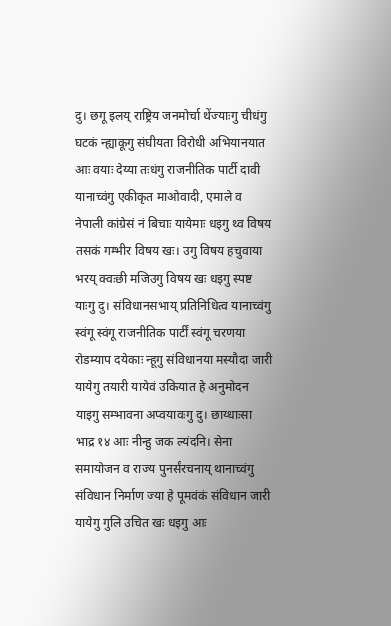दु। छगू इलय् राष्ट्रिय जनमोर्चा थेंज्याःगु चीधंगु घटकं न्ह्याकूगु संघीयता विरोधी अभियानयात आः वयाः देय्या तःधंगु राजनीतिक पार्टी दावी यानाच्वंगु एकीकृत माओवादी, एमाले व नेपाली कांग्रेसं नं बिचाः यायेमाः धइगु थ्व विषय तसकं गम्भीर विषय खः। उगु विषय हचुवाया भरय् क्वःछी मजिउगु विषय खः धइगु स्पष्ट याःगु दु। संविधानसभाय् प्रतिनिधित्व यानाच्वंगु स्वंगू स्वंगू राजनीतिक पार्टीं स्वंगू चरणया रोडम्याप दयेकाः न्हूगु संविधानया मस्यौदा जारी यायेगु तयारी यायेवं उकियात हे अनुमोदन याइगु सम्भावना अप्वयावःगु दु। छाय्धाःसा भाद्र १४ आः नीन्हु जक ल्यंदनि। सेना समायोजन व राज्य पुनर्संरचनाय् थानाच्वंगु संविधान निर्माण ज्या हे पूमवंकं संविधान जारी यायेगु गुलि उचित खः धइगु आः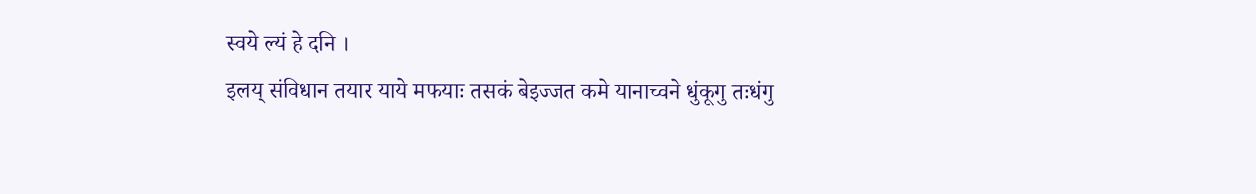स्वये ल्यं हे दनि ।
इलय् संविधान तयार याये मफयाः तसकं बेइज्जत कमे यानाच्वने धुंकूगु तःधंगु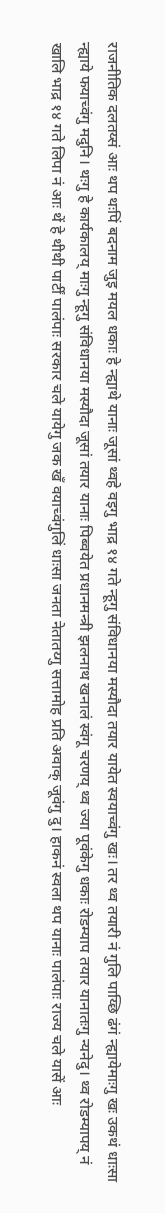राजनीतिक दलतय्सं आः थप थःपिं बदनाम जुइ मयल धकाः हे न्ह्याथे यानाः जूसां थ्वहे वइगु भाद्र १४ गते न्हूगु संविधानया मस्यौदा तयार यायेत स्वयाच्वंगु खः। तर थ्व तयारी नं गुलि पाय्छि ढंगं न्ह्यायेमाःगु खः उकथं धाःसा न्ह्याये फयाच्वंगु मदुनि। थःगु हे कार्यकालय् माःगु न्हूगु संविधानया मस्यौदा जूसां तयार यानाः पिब्वयेत प्रधानमन्त्री झलनाथ खनालं स्वंगू चरणय् थ्व ज्या पूवंकेगु धकाः रोडम्याप तयार यानातःगु न्यनेदु। थ्व रोडम्यापय् नं खालि भाद्र १४ गते लिपा नं आः थें हे थीथी पार्टीं पालंपाः सरकार चले यायेगु जक खँ वयाच्वंगुलिं धाःसा जनता नेतातय्गु सत्तामोह प्रति अवाक् जूवंगु दु। हाकनं स्वला थप यानाः पालंपाः राज्य चले यासें आः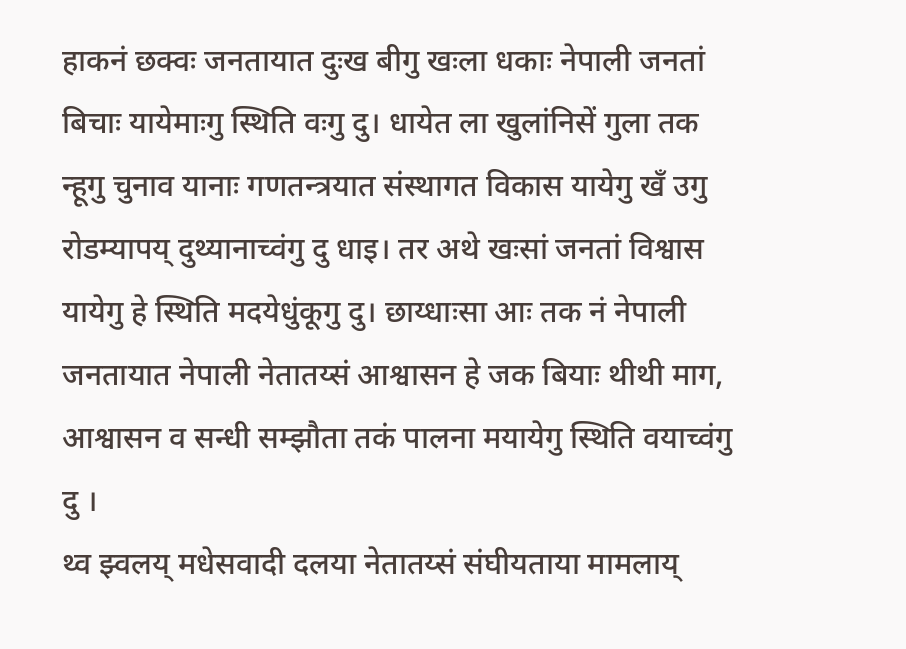हाकनं छक्वः जनतायात दुःख बीगु खःला धकाः नेपाली जनतां बिचाः यायेमाःगु स्थिति वःगु दु। धायेत ला खुलांनिसें गुला तक न्हूगु चुनाव यानाः गणतन्त्रयात संस्थागत विकास यायेगु खँ उगु रोडम्यापय् दुथ्यानाच्वंगु दु धाइ। तर अथे खःसां जनतां विश्वास यायेगु हे स्थिति मदयेधुंकूगु दु। छाय्धाःसा आः तक नं नेपाली जनतायात नेपाली नेतातय्सं आश्वासन हे जक बियाः थीथी माग, आश्वासन व सन्धी सम्झौता तकं पालना मयायेगु स्थिति वयाच्वंगु दु ।
थ्व झ्वलय् मधेसवादी दलया नेतातय्सं संघीयताया मामलाय्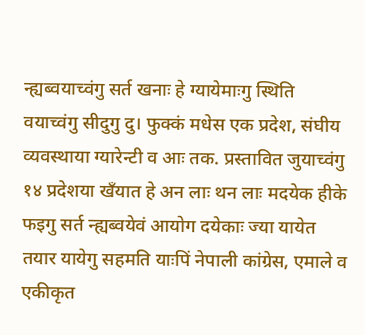न्ह्यब्वयाच्वंगु सर्त खनाः हे ग्यायेमाःगु स्थिति वयाच्वंगु सीदुगु दु। फुक्कं मधेस एक प्रदेश, संघीय व्यवस्थाया ग्यारेन्टी व आः तक. प्रस्तावित जुयाच्वंगु १४ प्रदेशया खँयात हे अन लाः थन लाः मदयेक हीके फइगु सर्त न्ह्यब्वयेवं आयोग दयेकाः ज्या यायेत तयार यायेगु सहमति याःपिं नेपाली कांग्रेस, एमाले व एकीकृत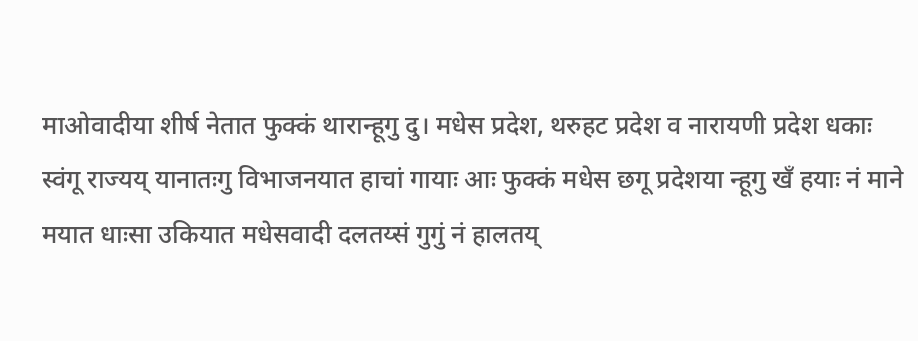माओवादीया शीर्ष नेतात फुक्कं थारान्हूगु दु। मधेस प्रदेश, थरुहट प्रदेश व नारायणी प्रदेश धकाः स्वंगू राज्यय् यानातःगु विभाजनयात हाचां गायाः आः फुक्कं मधेस छगू प्रदेशया न्हूगु खँ हयाः नं माने मयात धाःसा उकियात मधेसवादी दलतय्सं गुगुं नं हालतय्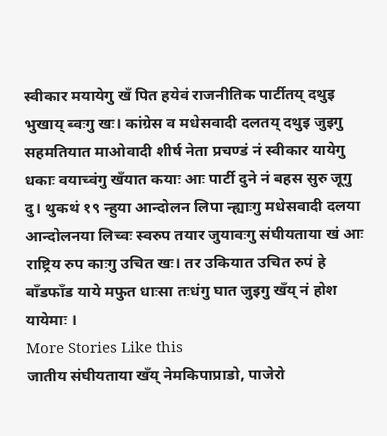स्वीकार मयायेगु खँ पित हयेवं राजनीतिक पार्टीतय् दथुइ भुखाय् ब्वःगु खः। कांग्रेस व मधेसवादी दलतय् दथुइ जुइगु सहमतियात माओवादी शीर्ष नेता प्रचण्डं नं स्वीकार यायेगु धकाः वयाच्वंगु खँयात कयाः आः पार्टी दुने नं बहस सुरु जूगु दु। थुकथं १९ न्हुया आन्दोलन लिपा न्ह्याःगु मधेसवादी दलया आन्दोलनया लिच्वः स्वरुप तयार जुयावःगु संघीयताया खं आः राष्ट्रिय रुप काःगु उचित खः। तर उकियात उचित रुपं हे बाँडफाँड याये मफुत धाःसा तःधंगु घात जुइगु खँय् नं होश यायेमाः ।
More Stories Like this
जातीय संघीयताया खँय् नेमकिपाप्राडो, पाजेरो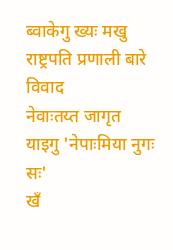ब्वाकेगु ख्यः मखु
राष्ट्रपति प्रणाली बारे विवाद
नेवाःतय्त जागृत याइगु 'नेपाःमिया नुगः सः'
खँ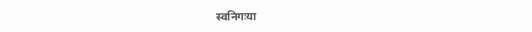स्वनिगःया